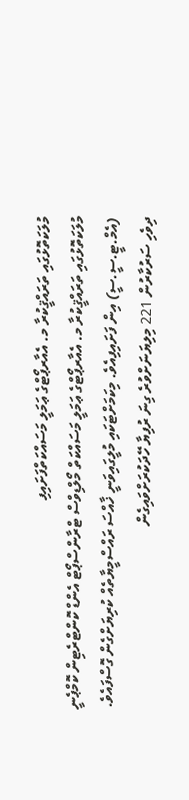މުލަކަތޮޅުގައި ތަރައްޤީކުރާ މ. އެއާރޕޯޓްގެ ޢަމަލީ މަސައްކަތްފަށައިފި
މުލަކަތޮޅުގައި ތަރައްޤީކުރާ މ. އެއާރޕޯޓްގެ ޢަމަލީ މަސައްކަތް މޯލްޑިވްސް ޓްރާންސްޕޯޓް އެންޑް ކޮންޓްރެޓިން ކޮމްޕެނީ (އެމް.ޓީ.ސީ.ސީ) އިން ފަށައިފިއެވެ. މިކަމަށްޓަކައި މުލީގައިވަނީ ޚާއްސަ ރައްސްމީޔާތެއް ކުރިޔަށްގެން ގޮސްފައެވެ.
ދިވެހި ސަރުކާރުން 221 މިލިޔަނަށްވުރެ ގިނަ ރުފިޔާ ހޭދަކުރަށްވައިގެން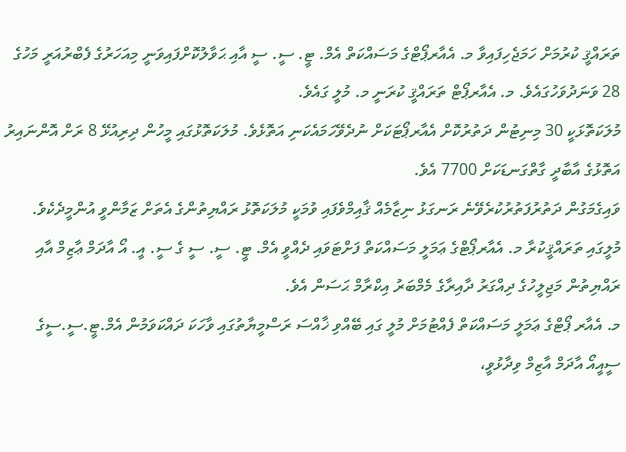ތަރައްޤީ ކުރުމަށް ހަމަޖެހިފައިވާ މ. އެއާރޕޯޓްގެ މަސައްކަތް އެމް. ޓީ. ސީ. ސީ އާއި ޙަވާލުކޮށްފައިވަނީ މިއަހަރުގެ ފެބްރުއަރީ މަހުގެ 28 ވަނަދުވަހުގައެވެ. މ. އެއާރޕޯޓް ތަރައްޤީ ކުރަނީ މ. މުލީ ގައެވެ.
މުލަކަތޮޅަކީ 30 މިނިޓުން ދަތުރުކޮށް އެއާރޕޯޓަކަށް ނުދެވޭހަމައެކަނި އަތޮޅެވެ. މުލަކަތޮޅުގައި މީހުން ދިރިއުޅޭ 8 ރަށް އޮންނައިރު އަތޮޅުގެ އާބާދީ ގާތްގަނޑަކަށް 7700 އެވެ.
ވައިގެމަގުން ދަތުރުފަތުރުކުރެވޭނެ ރަނގަޅު ނިޒާމެއް ޤާއިމްވެފައި ވުމަކީ މުލަކަތޮޅު ރައްޔިތުންގެ އެތަށް ޒަމާންވީ އުންމީދެކެވެ. މުލީގައި ތަރައްޤީކުރާ މ. އެއާރޕޯޓްގެ ޢަމަލީ މަސައްކަތް ފަށްޓަވައި ދެއްވީ އެމް. ޓީ. ސީ. ސީ ގެ ސީ. އީ. އޯ އާދަމް ޢާޒިމް އާއި ރައްޔިތުން މަޖިލީހުގެ ދިއްގަރު ދާއިރާގެ މެމްބަރު އިކްރާމް ޙަސަން އެވެ.
މ. އެއާރ ޕޯޓްގެ ޢަމަލީ މަސައްކަތް ފެއްޓުމަށް މުލީ ގައި ބޭއްވި ޚާއްސަ ރަސްމީޔާތުގައި ވާހަކަ ދައްކަވަމުން އެމް.ޓީ.ސީ.ސީގެ ސީއީއޯ އާދަމް އާޒިމް ވިދާޅުވީ،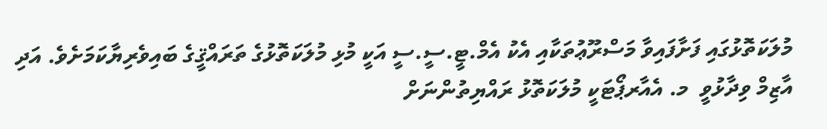މުލަކަތޮޅުގައި ފަށާފައިވާ މަސްރޫޢުތަކާއި އެކު އެމް.ޓީ.ސީ.ސީ އަކީ މުޅި މުލަކަތޮޅުގެ ތަރައްޤީގެ ބައިވެރިޔާކަމަށެވެ. އަދި އާޒިމް ވިދާޅުވީ  މ. އެއާރޕޯޓަކީ މުލަކަތޮޅު ރައްޔިތުންނަށް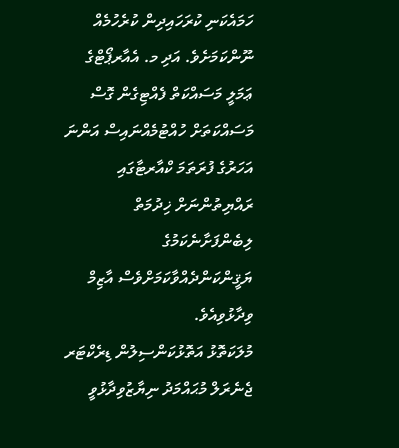ހަމައެކަނި ކުރަހައިދިން ކުރެހުމެއް ނޫންކަމަށެވެ. އަދި މ. އެއާރޕޯޓްގެ ޢަމަލީ މަސައްކަތް ފެއްޓިގެން ގޮސް މަސައްކަތަށް ހުއްޓުމެއްނައިސް އަންނަ އަހަރުގެ ފުރަތަމަ ކްއާރޓާގައި ރައްޔިތުންނަށް ޚިދުމަތް ލިބެންފަށާނެކަމުގެ ޔަޤީންކަންދެއްވާކަމަށްވެސް އާޒިމް ވިދާޅުވިއެވެ.
މުލަކަތޮޅު އަތޮޅުކަންސިލުން ޑިރެކްޓަރ ޖެނެރަލް މުޙައްމަދު ނިޔާޒުވިދާޅުވީ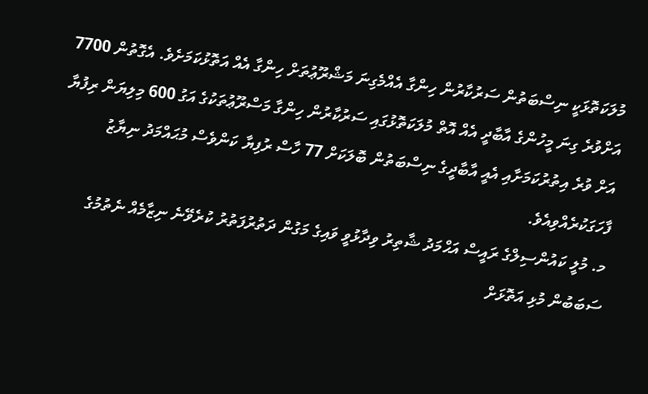މުލަކަތޮޅަކީ ނިސްބަތުން ސަރުކާރުން ހިންގާ އެއްމެގިނަ މަޝްރޫޢުތަށް ހިންގާ އެއް އަތޮޅުކަމަށެވެ. އެގޮތުން 7700 އަށްވުރެ ގިނަ މީހުންގެ އާބާދީ އެއް އޮތް މުލަކަތޮޅުގައި ސަރުކާރުން ހިންގާ މަސްރޫޢުތަކުގެ އަގު 600 މިލިޔަން ރިފުޔާ އަށް ވުރެ އިތުރުކަމަށާއި އެއީ އާބާދީގެ ނިސްބަތުން ބޮލަކަށް 77 ހާސް ރުފިޔާ ކަންވެސް މުޙައްމަދު ނިޔާޒު ފާހަގަކުރެއްވިއެވެ.
މ. މުލީ ކައުންސިލްގެ ރައީސް އަޙްމަދު ޝާތިރު ވިދާޅުވީ ވައިގެ މަގުން ދަތުރުފަތުރު ކުރެވޭނެ ނިޒާމެއް ނެތުމުގެ ސަބަބުން މުޅި އަތޮޅަށް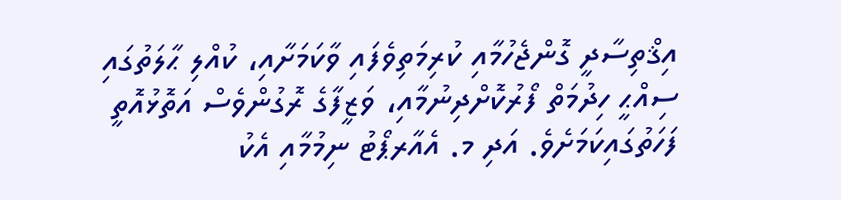އިޤްތިސާދީ ގޮންޖެހުމާއި ކުރިމަތިވެފައި ވާކަމަށާއި، ކުއްލި ޙާލަތުގައި ސިއްޙީ ހިދުމަތް ފޯރުކޮށްދިނުމާއި، ވަޒީފާގެ ރޮގުންވެސް އަތޮޅުއޮތީ ފަހަތުގައިކަމަށެވެ. އަދި މ. އެއާރޕޯޓު ނިމުމާއި އެކު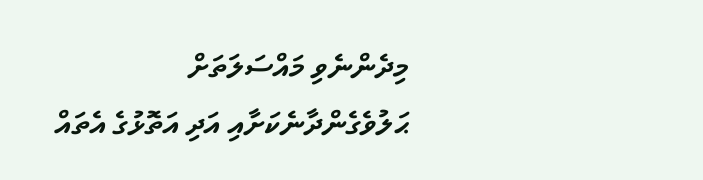މިދެންނެވި މައްސަލަތަށް ޙަލުވެގެންދާނެކަށާއި އަދި އަތޮޅުގެ އެތައް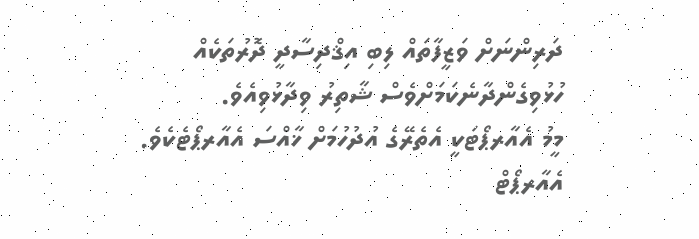ދަރިންނަށް ވަޒީފާތައް ލިބި އިޤްދިސާދީ ދޮރުތަކެއް ހުޅުވިގެންދާނެކަމަށްވެސް ޝާތިރު ވިދާޅުވިއެވެ.
މީމު އެއާރޕޯޓަކީ އެތެރޭގެ އުދުހުމަށް ޚާއްސަ އެއާރޕޯޓެކެވެ. އެއާރޕޯޓް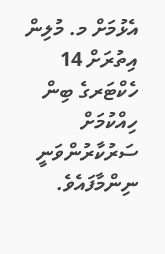އެޅުމަށް މ. މުލިން އިތުރަށް 14 ހެކްޓަރގެ ބިން ހިއްކުމަށް ސަރުކާރުންވަނީ ނިންމާފައެވެ.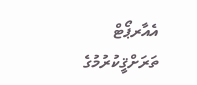އެއާރޕޯޓް ތަރަށްޤީކުރުމުގެ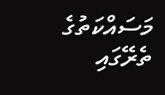މަސައްކަތުގެ ތެރޭގައި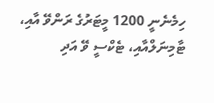ހިމެނެނީ 1200 މީޓަރުގެ ރަންވޭ އާއި، ޓާމިނަލްއާއި، ޓެކްސީ ވޭ އަދި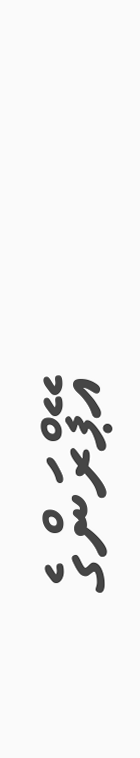އޭޕްރަންގެ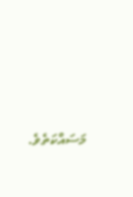މަސައްކަތެވެ.